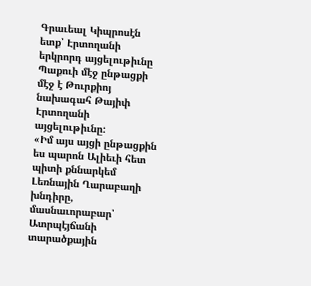Գրաւեալ Կիպրոսէն ետք՝ Էրտողանի երկրորդ այցելութիւնը
Պաքուի մէջ ընթացքի մէջ է Թուրքիոյ նախագահ Թայիփ Էրտողանի այցելութիւնը:
«Իմ այս այցի ընթացքին ես պարոն Ալիեւի հետ պիտի քննարկեմ Լեռնային Ղարաբաղի խնդիրը, մասնաւորաբար՝ Ատրպէյճանի տարածքային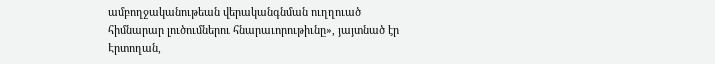ամբողջականութեան վերականգնման ուղղուած հիմնարար լուծումներու հնարաւորութիւնը», յայտնած էր Էրտողան,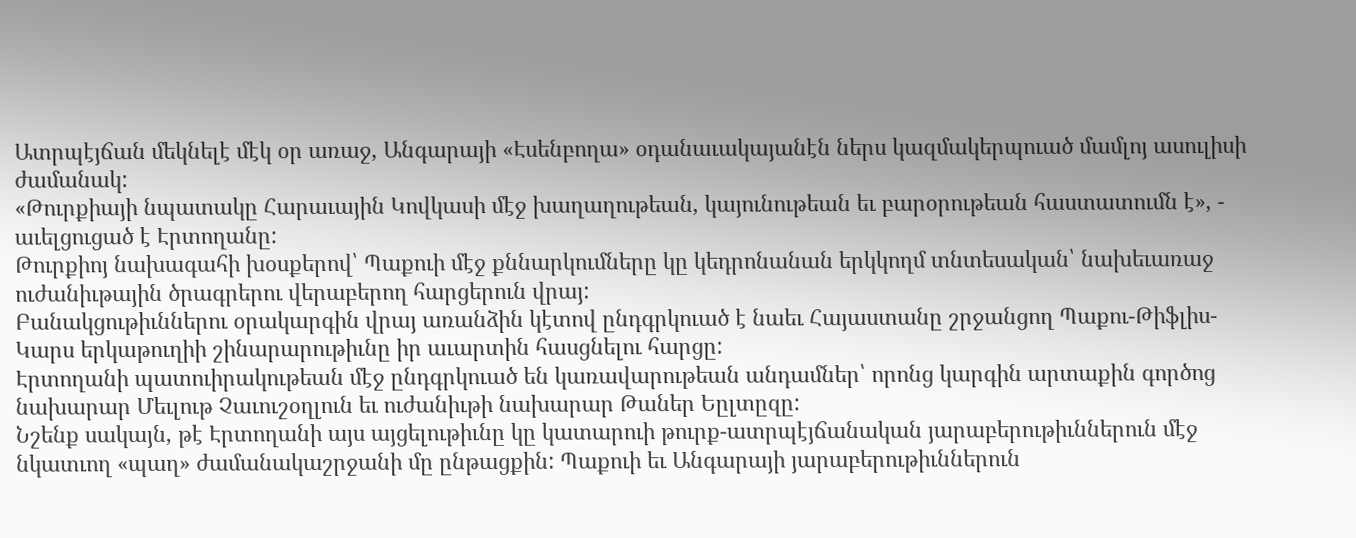Ատրպէյճան մեկնելէ մէկ օր առաջ, Անգարայի «Էսենբողա» օդանաւակայանէն ներս կազմակերպուած մամլոյ ասուլիսի ժամանակ:
«Թուրքիայի նպատակը Հարաւային Կովկասի մէջ խաղաղութեան, կայունութեան եւ բարօրութեան հաստատումն է», - աւելցուցած է Էրտողանը:
Թուրքիոյ նախագահի խօսքերով՝ Պաքուի մէջ քննարկումները կը կեդրոնանան երկկողմ տնտեսական՝ նախեւառաջ ուժանիւթային ծրագրերու վերաբերող հարցերուն վրայ:
Բանակցութիւններու օրակարգին վրայ առանձին կէտով ընդգրկուած է նաեւ Հայաստանը շրջանցող Պաքու-Թիֆլիս-Կարս երկաթուղիի շինարարութիւնը իր աւարտին հասցնելու հարցը:
Էրտողանի պատուիրակութեան մէջ ընդգրկուած են կառավարութեան անդամներ՝ որոնց կարգին արտաքին գործոց նախարար Մեւլութ Չաւուշօղլուն եւ ուժանիւթի նախարար Թաներ Եըլտըզը:
Նշենք սակայն, թէ Էրտողանի այս այցելութիւնը կը կատարուի թուրք-ատրպէյճանական յարաբերութիւններուն մէջ նկատւող «պաղ» ժամանակաշրջանի մը ընթացքին: Պաքուի եւ Անգարայի յարաբերութիւններուն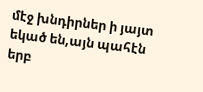մէջ խնդիրներ ի յայտ եկած են,այն պահէն երբ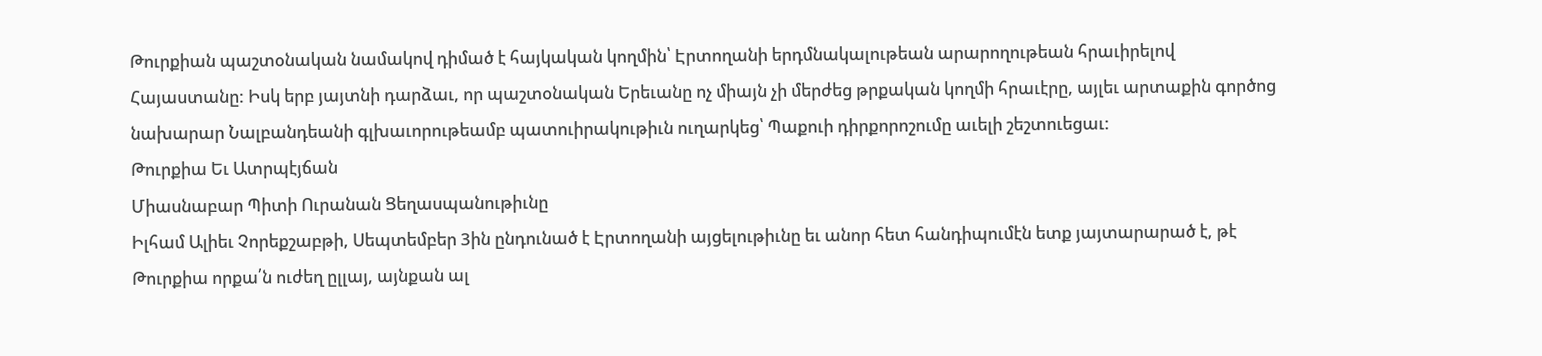Թուրքիան պաշտօնական նամակով դիմած է հայկական կողմին՝ Էրտողանի երդմնակալութեան արարողութեան հրաւիրելով Հայաստանը: Իսկ երբ յայտնի դարձաւ, որ պաշտօնական Երեւանը ոչ միայն չի մերժեց թրքական կողմի հրաւէրը, այլեւ արտաքին գործոց նախարար Նալբանդեանի գլխաւորութեամբ պատուիրակութիւն ուղարկեց՝ Պաքուի դիրքորոշումը աւելի շեշտուեցաւ:
Թուրքիա Եւ Ատրպէյճան
Միասնաբար Պիտի Ուրանան Ցեղասպանութիւնը
Իլհամ Ալիեւ Չորեքշաբթի, Սեպտեմբեր 3ին ընդունած է Էրտողանի այցելութիւնը եւ անոր հետ հանդիպումէն ետք յայտարարած է, թէ Թուրքիա որքա՛ն ուժեղ ըլլայ, այնքան ալ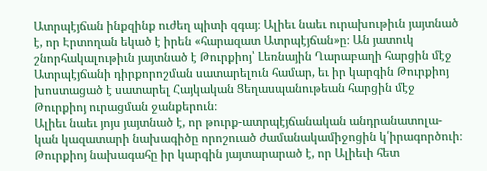Ատրպէյճան ինքզինք ուժեղ պիտի զգայ։ Ալիեւ նաեւ ուրախութիւն յայտնած է, որ Էրտողան եկած է իրեն «հարազատ Ատրպէյճան»ը։ Ան յատուկ շնորհակալութիւն յայտնած է Թուրքիոյ՝ Լեռնային Ղարաբաղի հարցին մէջ Ատրպէյճանի դիրքորոշման սատարելուն համար, եւ իր կարգին Թուրքիոյ խոստացած է սատարել Հայկական Ցեղասպանութեան հարցին մէջ Թուրքիոյ ուրացման ջանքերուն։
Ալիեւ նաեւ յոյս յայտնած է, որ թուրք-ատրպէյճանական անդրանատոլա- կան կազատարի նախագիծը որոշուած ժամանակամիջոցին կ՛իրագործուի։
Թուրքիոյ նախագահը իր կարգին յայտարարած է, որ Ալիեւի հետ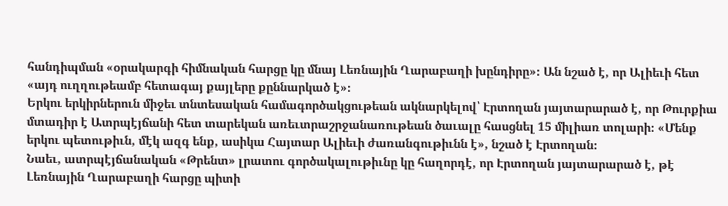հանդիպման «օրակարգի հիմնական հարցը կը մնայ Լեռնային Ղարաբաղի խընդիրը»։ Ան նշած է, որ Ալիեւի հետ «այդ ուղղութեամբ հետագայ քայլերը քըննարկած է»։
Երկու երկիրներուն միջեւ տնտեսական համագործակցութեան ակնարկելով՝ Էրտողան յայտարարած է, որ Թուրքիա մտադիր է Ատրպէյճանի հետ տարեկան առեւտրաշրջանառութեան ծաւալը հասցնել 15 միլիառ տոլարի։ «Մենք երկու պետութիւն, մէկ ազգ ենք, ասիկա Հայտար Ալիեւի ժառանգութիւնն է», նշած է Էրտողան։
Նաեւ, ատրպէյճանական «Թրենտ» լրատու գործակալութիւնը կը հաղորդէ, որ Էրտողան յայտարարած է, թէ Լեռնային Ղարաբաղի հարցը պիտի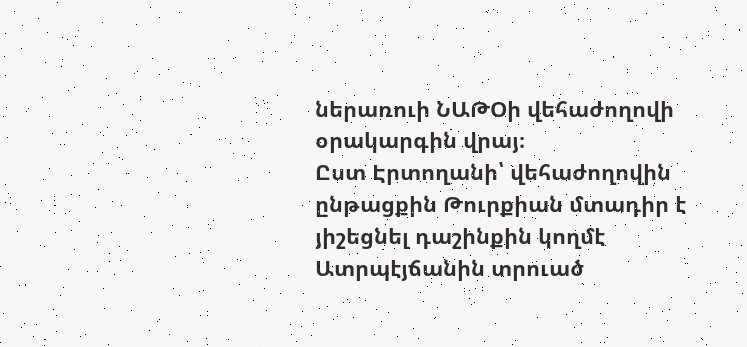ներառուի ՆԱԹՕի վեհաժողովի օրակարգին վրայ։
Ըստ Էրտողանի՝ վեհաժողովին ընթացքին Թուրքիան մտադիր է յիշեցնել դաշինքին կողմէ Ատրպէյճանին տրուած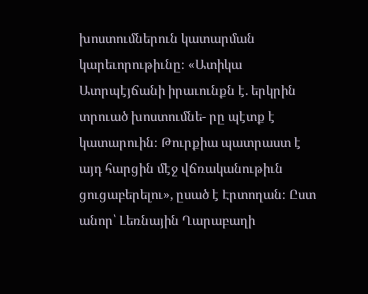խոստումներուն կատարման կարեւորութիւնը։ «Ատիկա Ատրպէյճանի իրաւունքն է. երկրին տրուած խոստումնե- րը պէտք է կատարուին։ Թուրքիա պատրաստ է այդ հարցին մէջ վճռականութիւն ցուցաբերելու», ըսած է Էրտողան։ Ըստ անոր՝ Լեռնային Ղարաբաղի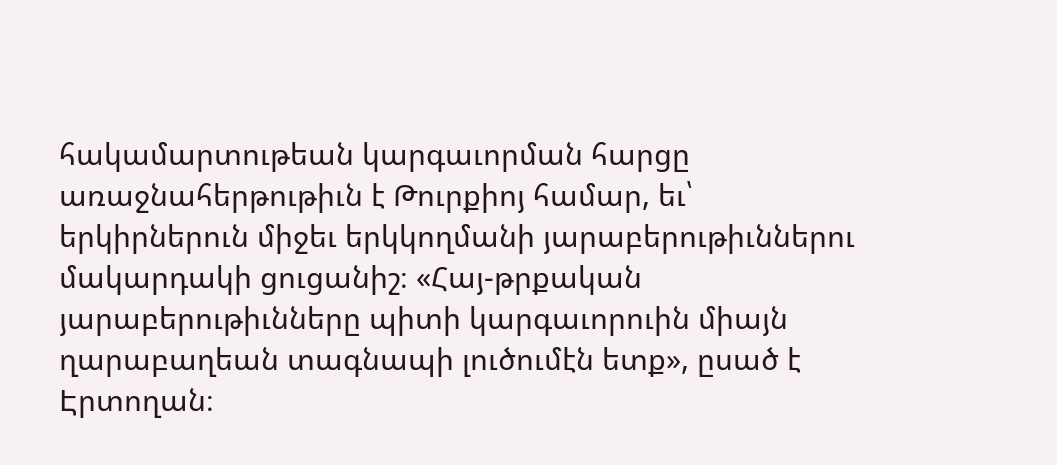հակամարտութեան կարգաւորման հարցը առաջնահերթութիւն է Թուրքիոյ համար, եւ՝ երկիրներուն միջեւ երկկողմանի յարաբերութիւններու մակարդակի ցուցանիշ։ «Հայ-թրքական յարաբերութիւնները պիտի կարգաւորուին միայն ղարաբաղեան տագնապի լուծումէն ետք», ըսած է Էրտողան։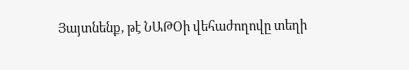Յայտնենք, թէ ՆԱԹՕի վեհաժողովը տեղի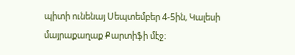պիտի ունենայ Սեպտեմբեր 4-5ին, Կալեսի մայրաքաղաք Քարտիֆի մէջ։